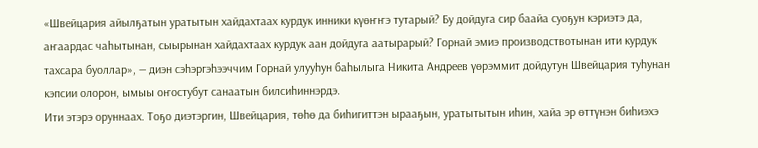«Швейцария айылҕатын уратытын хайдахтаах курдук инники күөҥҥэ тутарый? Бу дойдуга сир баайа суоҕун кэриэтэ да, аҥаардас чаһытынан, сыырынан хайдахтаах курдук аан дойдуга аатырарый? Горнай эмиэ производствотынан ити курдук тахсара буоллар», — диэн сэһэргэһээччим Горнай улууһун баһылыга Никита Андреев үөрэммит дойдутун Швейцария туһунан кэпсии олорон, ымыы оҥостубут санаатын билсиһиннэрдэ.
Ити этэрэ оруннаах. Тоҕо диэтэргин, Швейцария, төһө да биһигиттэн ырааҕын, уратытытын иһин, хайа эр өттүнэн биһиэхэ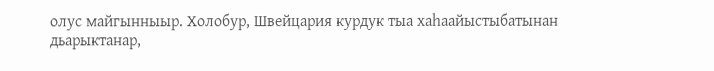олус майгынныыр. Холобур, Швейцария курдук тыа хаһаайыстыбатынан дьарыктанар,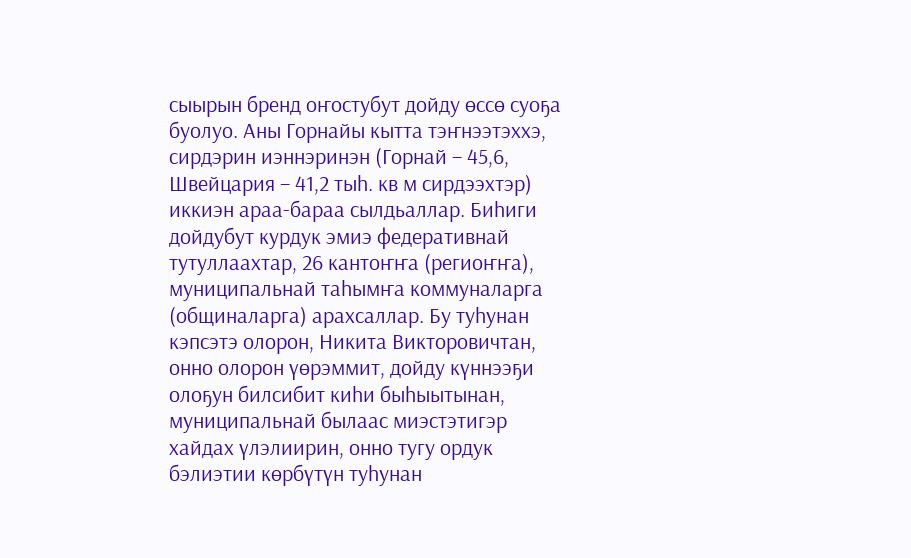сыырын бренд оҥостубут дойду өссө суоҕа буолуо. Аны Горнайы кытта тэҥнээтэххэ, сирдэрин иэннэринэн (Горнай – 45,6, Швейцария – 41,2 тыһ. кв м сирдээхтэр) иккиэн араа-бараа сылдьаллар. Биһиги дойдубут курдук эмиэ федеративнай тутуллаахтар, 26 кантоҥҥа (региоҥҥа), муниципальнай таһымҥа коммуналарга (общиналарга) арахсаллар. Бу туһунан кэпсэтэ олорон, Никита Викторовичтан, онно олорон үөрэммит, дойду күннээҕи олоҕун билсибит киһи быһыытынан, муниципальнай былаас миэстэтигэр хайдах үлэлиирин, онно тугу ордук бэлиэтии көрбүтүн туһунан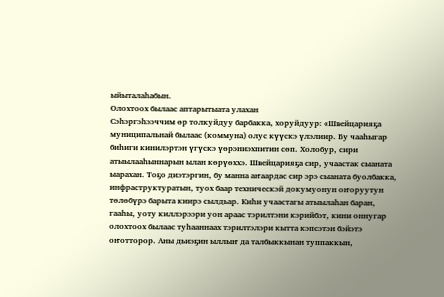ыйыталаһабын.
Олохтоох былаас аптарытыата улахан
Сэһэргэһээччим өр толкуйдуу барбакка, хоруйдуур: «Швейцарияҕа муниципальнай былаас (коммуна) олус күүскэ үлэлиир. Бу чааһыгар биһиги кинилэртэн үгүскэ үөрэниэхпитин сөп. Холобур, сири атыылааһыннарын ылан көрүөххэ. Швейцарияҕа сир, учаастак сыаната ыарахан. Тоҕо диэтэргин, бу манна аҥаардас сир эрэ сыаната буолбакка, инфраструктуратын, туох баар техническэй докумуонун оҥоруутун төлөбүрэ барыта киирэ сылдьар. Киһи учаастагы атыылаһан баран, гааһы, уоту киллэрээри уон араас тэрилтэни кэрийбэт, кини оннугар олохтоох былаас туһааннаах тэрилтэлэри кытта кэпсэтэн бэйэтэ оҥотторор. Аны дьиэҕин ыллыҥ да талбыккынан туппаккын,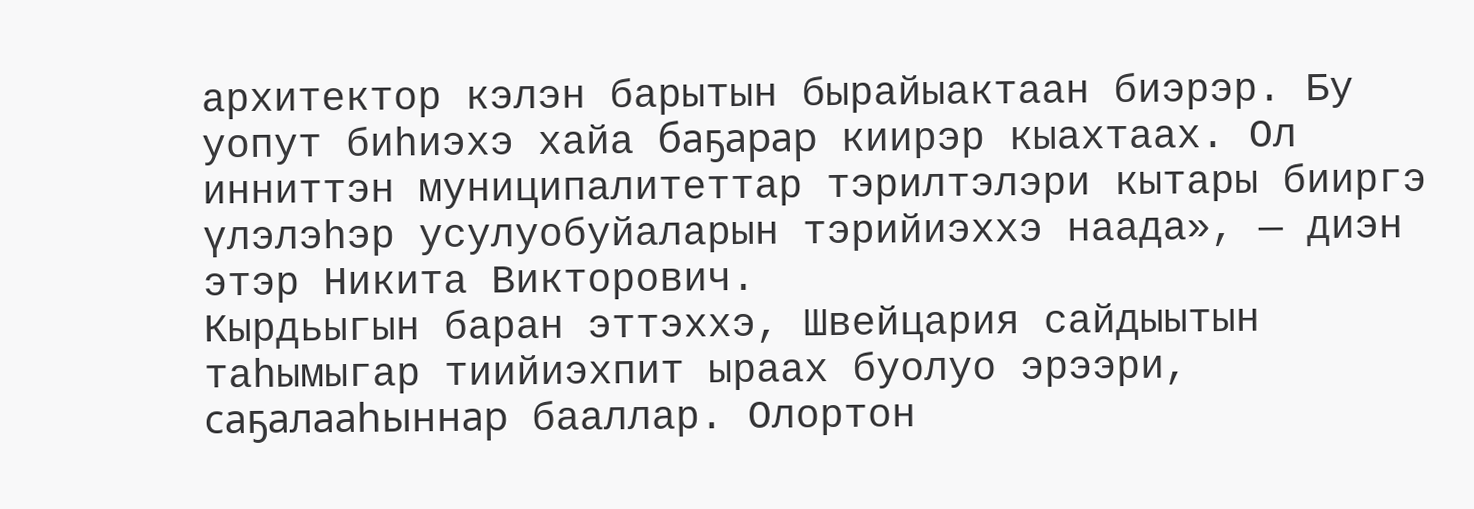архитектор кэлэн барытын бырайыактаан биэрэр. Бу уопут биһиэхэ хайа баҕарар киирэр кыахтаах. Ол инниттэн муниципалитеттар тэрилтэлэри кытары бииргэ үлэлэһэр усулуобуйаларын тэрийиэххэ наада», — диэн этэр Никита Викторович.
Кырдьыгын баран эттэххэ, Швейцария сайдыытын таһымыгар тиийиэхпит ыраах буолуо эрээри, саҕалааһыннар бааллар. Олортон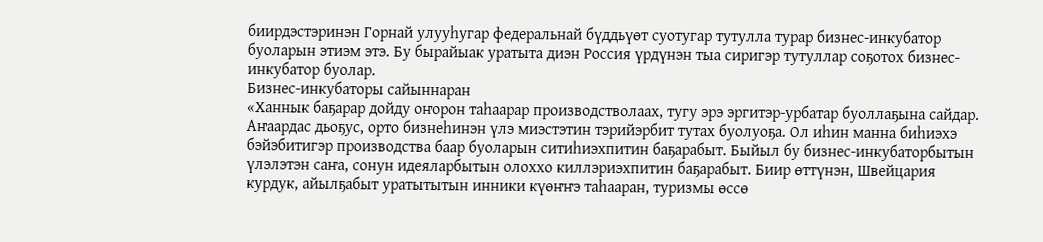биирдэстэринэн Горнай улууһугар федеральнай бүддьүөт суотугар тутулла турар бизнес-инкубатор буоларын этиэм этэ. Бу бырайыак уратыта диэн Россия үрдүнэн тыа сиригэр тутуллар соҕотох бизнес-инкубатор буолар.
Бизнес-инкубаторы сайыннаран
«Ханнык баҕарар дойду оҥорон таһаарар производстволаах, тугу эрэ эргитэр-урбатар буоллаҕына сайдар. Аҥаардас дьоҕус, орто бизнеһинэн үлэ миэстэтин тэрийэрбит тутах буолуоҕа. Ол иһин манна биһиэхэ бэйэбитигэр производства баар буоларын ситиһиэхпитин баҕарабыт. Быйыл бу бизнес-инкубаторбытын үлэлэтэн саҥа, сонун идеяларбытын олоххо киллэриэхпитин баҕарабыт. Биир өттүнэн, Швейцария курдук, айылҕабыт уратытытын инники күөҥҥэ таһааран, туризмы өссө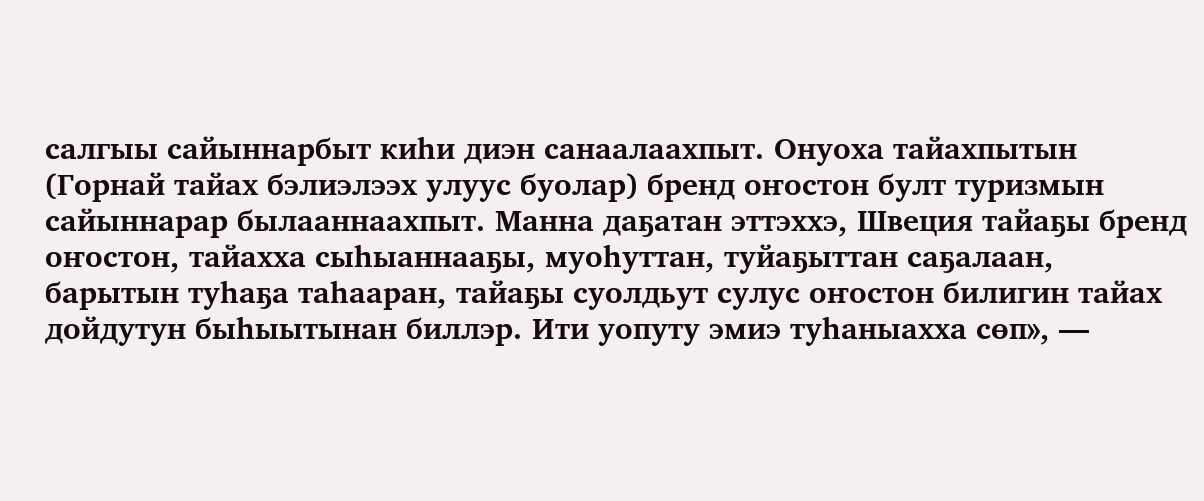салгыы сайыннарбыт киһи диэн санаалаахпыт. Онуоха тайахпытын (Горнай тайах бэлиэлээх улуус буолар) бренд оҥостон булт туризмын сайыннарар былааннаахпыт. Манна даҕатан эттэххэ, Швеция тайаҕы бренд оҥостон, тайахха сыһыаннааҕы, муоһуттан, туйаҕыттан саҕалаан, барытын туһаҕа таһааран, тайаҕы суолдьут сулус оҥостон билигин тайах дойдутун быһыытынан биллэр. Ити уопуту эмиэ туһаныахха сөп», —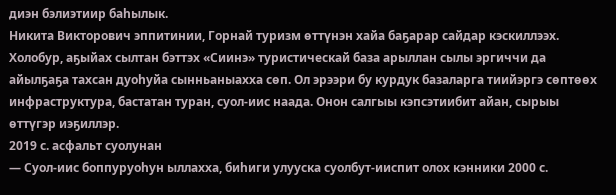диэн бэлиэтиир баһылык.
Никита Викторович эппитинии, Горнай туризм өттүнэн хайа баҕарар сайдар кэскиллээх. Холобур, аҕыйах сылтан бэттэх «Сиинэ» туристическай база арыллан сылы эргиччи да айылҕаҕа тахсан дуоһуйа сынньаныахха сөп. Ол эрээри бу курдук базаларга тиийэргэ сөптөөх инфраструктура, бастатан туран, суол-иис наада. Онон салгыы кэпсэтиибит айан, сырыы өттүгэр иэҕиллэр.
2019 с. асфальт суолунан
— Суол-иис боппуруоһун ыллахха, биһиги улууска суолбут-ииспит олох кэнники 2000 с.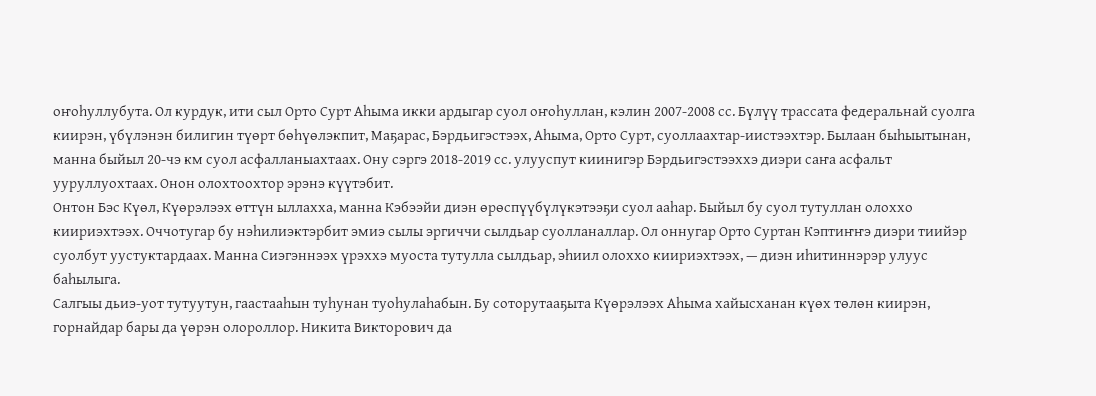оҥоһуллубута. Ол курдук, ити сыл Орто Сурт Аһыма икки ардыгар суол оҥоһуллан, кэлин 2007-2008 сс. Бүлүү трассата федеральнай суолга киирэн, үбүлэнэн билигин түөрт бөһүөлэкпит, Маҕарас, Бэрдьигэстээх, Аһыма, Орто Сурт, суоллаахтар-иистээхтэр. Былаан быһыытынан, манна быйыл 20-чэ км суол асфалланыахтаах. Ону сэргэ 2018-2019 сс. улууспут киинигэр Бэрдьигэстээххэ диэри саҥа асфальт ууруллуохтаах. Онон олохтоохтор эрэнэ күүтэбит.
Онтон Бэс Күөл, Күөрэлээх өттүн ыллахха, манна Кэбээйи диэн өрөспүүбүлүкэтээҕи суол ааһар. Быйыл бу суол тутуллан олоххо киириэхтээх. Оччотугар бу нэһилиэктэрбит эмиэ сылы эргиччи сылдьар суолланаллар. Ол оннугар Орто Суртан Кэптиҥҥэ диэри тиийэр суолбут уустуктардаах. Манна Сиэгэннээх үрэххэ муоста тутулла сылдьар, эһиил олоххо киириэхтээх, — диэн иһитиннэрэр улуус баһылыга.
Салгыы дьиэ-уот тутуутун, гаастааһын туһунан туоһулаһабын. Бу соторутааҕыта Күөрэлээх Аһыма хайысханан күөх төлөн киирэн, горнайдар бары да үөрэн олороллор. Никита Викторович да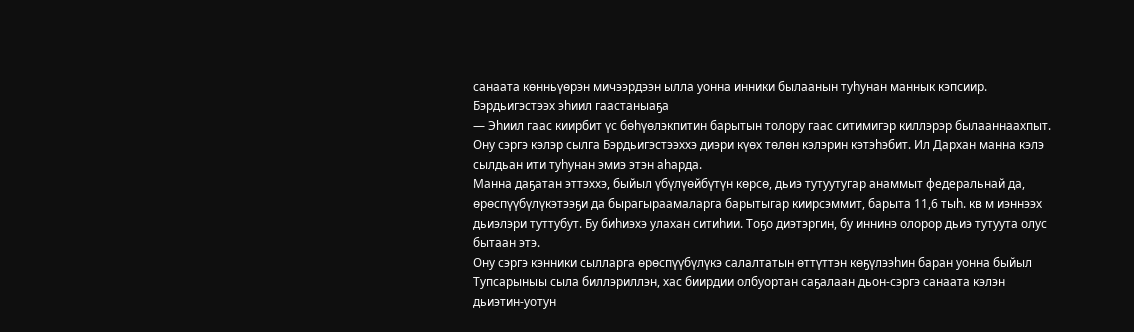санаата көнньүөрэн мичээрдээн ылла уонна инники былаанын туһунан маннык кэпсиир.
Бэрдьигэстээх эһиил гаастаныаҕа
— Эһиил гаас киирбит үс бөһүөлэкпитин барытын толору гаас ситимигэр киллэрэр былааннаахпыт. Ону сэргэ кэлэр сылга Бэрдьигэстээххэ диэри күөх төлөн кэлэрин кэтэһэбит. Ил Дархан манна кэлэ сылдьан ити туһунан эмиэ этэн аһарда.
Манна даҕатан эттэххэ, быйыл үбүлүөйбүтүн көрсө, дьиэ тутуутугар анаммыт федеральнай да, өрөспүүбүлүкэтээҕи да бырагыраамаларга барытыгар киирсэммит, барыта 11,6 тыһ. кв м иэннээх дьиэлэри туттубут. Бу биһиэхэ улахан ситиһии. Тоҕо диэтэргин, бу иннинэ олорор дьиэ тутуута олус бытаан этэ.
Ону сэргэ кэнники сылларга өрөспүүбүлүкэ салалтатын өттүттэн көҕүлээһин баран уонна быйыл Тупсарыныы сыла биллэриллэн, хас биирдии олбуортан саҕалаан дьон-сэргэ санаата кэлэн дьиэтин-уотун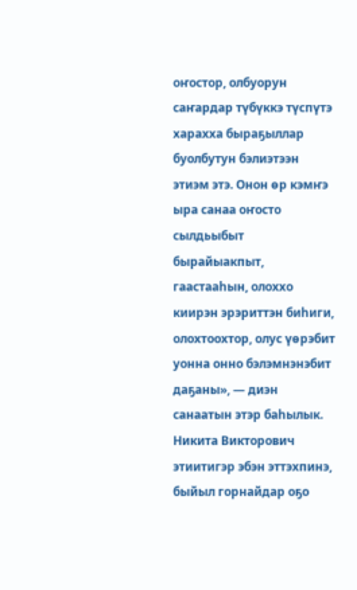оҥостор, олбуорун саҥардар түбүккэ түспүтэ харахха быраҕыллар буолбутун бэлиэтээн этиэм этэ. Онон өр кэмҥэ ыра санаа оҥосто сылдьыбыт бырайыакпыт, гаастааһын, олоххо киирэн эрэриттэн биһиги, олохтоохтор, олус үөрэбит уонна онно бэлэмнэнэбит даҕаны», — диэн санаатын этэр баһылык.
Никита Викторович этиитигэр эбэн эттэхпинэ, быйыл горнайдар оҕо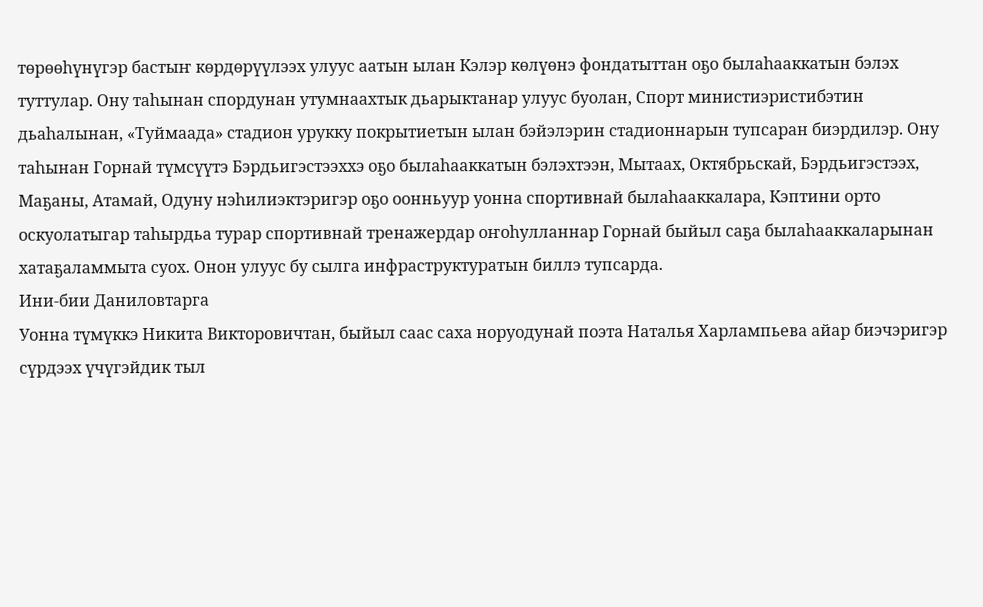төрөөһүнүгэр бастыҥ көрдөрүүлээх улуус аатын ылан Кэлэр көлүөнэ фондатыттан оҕо былаһааккатын бэлэх туттулар. Ону таһынан спордунан утумнаахтык дьарыктанар улуус буолан, Спорт министиэристибэтин дьаһалынан, «Туймаада» стадион урукку покрытиетын ылан бэйэлэрин стадионнарын тупсаран биэрдилэр. Ону таһынан Горнай түмсүүтэ Бэрдьигэстээххэ оҕо былаһааккатын бэлэхтээн, Мытаах, Октябрьскай, Бэрдьигэстээх, Маҕаны, Атамай, Одуну нэһилиэктэригэр оҕо оонньуур уонна спортивнай былаһааккалара, Кэптини орто оскуолатыгар таһырдьа турар спортивнай тренажердар оҥоһулланнар Горнай быйыл саҕа былаһааккаларынан хатаҕаламмыта суох. Онон улуус бу сылга инфраструктуратын биллэ тупсарда.
Ини-бии Даниловтарга
Уонна түмүккэ Никита Викторовичтан, быйыл саас саха норуодунай поэта Наталья Харлампьева айар биэчэригэр сүрдээх үчүгэйдик тыл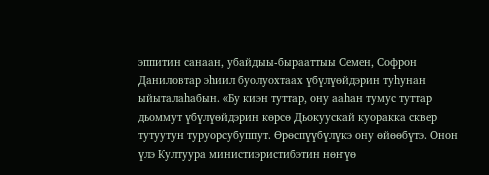эппитин санаан, убайдыы-бырааттыы Семен, Софрон Даниловтар эһиил буолуохтаах үбүлүөйдэрин туһунан ыйыталаһабын. «Бу киэн туттар, ону ааһан тумус туттар дьоммут үбүлүөйдэрин көрсө Дьокуускай куоракка сквер тутуутун туруорсубуппут. Өрөспүүбүлүкэ ону өйөөбүтэ. Онон үлэ Култуура министиэристибэтин нөҥүө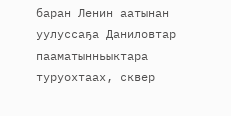баран Ленин аатынан уулуссаҕа Даниловтар пааматынньыктара туруохтаах, сквер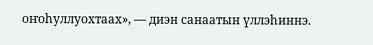оҥоһуллуохтаах», — диэн санаатын үллэһиннэ.